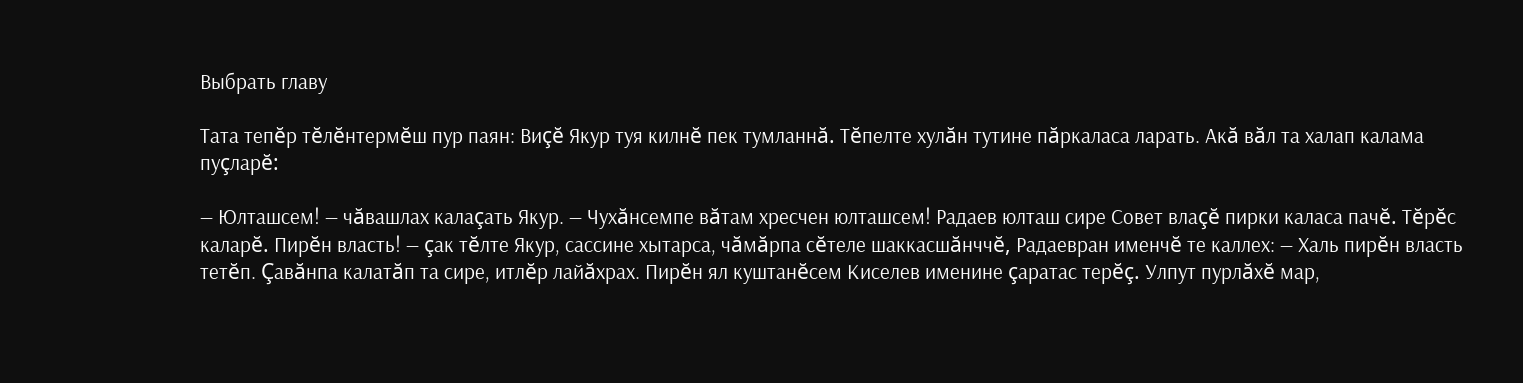Выбрать главу

Тата тепĕр тĕлĕнтермĕш пур паян: Виçĕ Якур туя килнĕ пек тумланнă. Тĕпелте хулăн тутине пăркаласа ларать. Акă вăл та халап калама пуçларĕ:

— Юлташсем! — чăвашлах калаçать Якур. — Чухăнсемпе вăтам хресчен юлташсем! Радаев юлташ сире Совет влаçĕ пирки каласа пачĕ. Тĕрĕс каларĕ. Пирĕн власть! — çак тĕлте Якур, сассине хытарса, чăмăрпа сĕтеле шаккасшăнччĕ, Радаевран именчĕ те каллех: — Халь пирĕн власть тетĕп. Çавăнпа калатăп та сире, итлĕр лайăхрах. Пирĕн ял куштанĕсем Киселев именине çаратас терĕç. Улпут пурлăхĕ мар,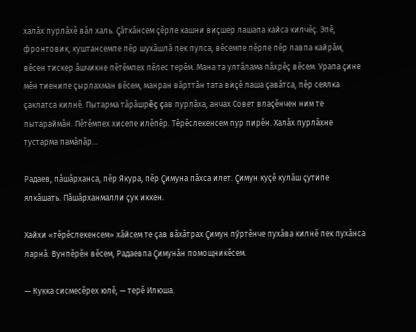халăх пурлăхĕ вăл халь. Çăткăнсем çĕрле кашни виçшер лашапа кайса килчĕç. Эпĕ, фронтовик, куштансемпе пĕр шухăшлă пек пулса, вĕсемпе пĕрле пĕр лавпа кайрăм, вĕсен тискер ăшчикне пĕтĕмпех пĕлес терĕм. Мана та ултăлама пăхрĕç вĕсем. Урапа çине мĕн тиенипе çырлахман вĕсем, манран вăрттăн тата виçĕ лаша çавăтса, пĕр сеялка çаклатса килнĕ. Пытарма тăрăшрĕç çав пурлăха, анчах Совет влаçĕнчен ним те пытараймăн. Пĕтĕмпех хисепе илĕпĕр. Тĕрĕслекенсем пур пирĕн. Халăх пурлăхне тустарма памăпăр…

Радаев, пăшăрханса, пĕр Якура, пĕр Çимуна пăхса илет. Çимун куçĕ кулăш çутипе ялкăшать. Пăшăрханмалли çук иккен.

Хайхи «тĕрĕслекенсем» хăйсем те çав вăхăтрах Çимун пӳртĕнче пухăва килнĕ пек пухăнса ларнă. Вунпĕрĕн вĕсем, Радаевпа Çимунăн помощникĕсем.

— Кукка сисмесĕрех юлĕ, — терĕ Илюша.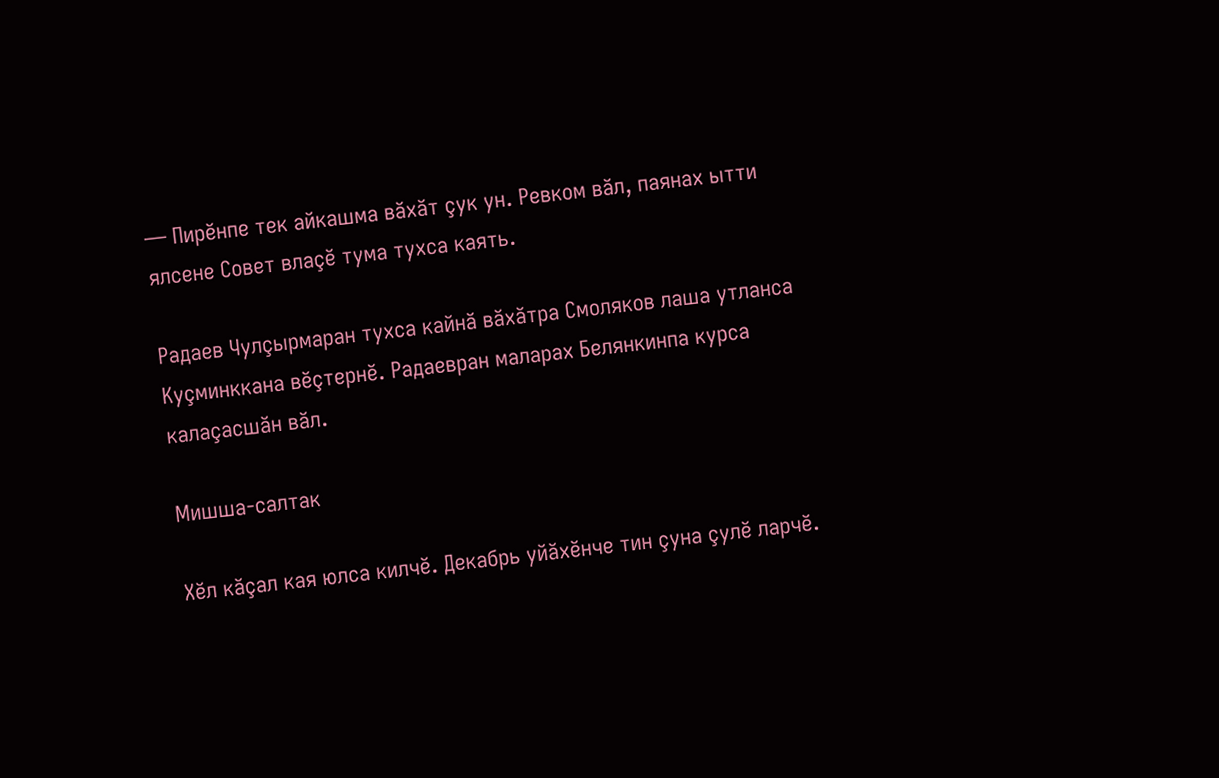— Пирĕнпе тек айкашма вăхăт çук ун. Ревком вăл, паянах ытти ялсене Совет влаçĕ тума тухса каять.

Радаев Чулçырмаран тухса кайнă вăхăтра Смоляков лаша утланса Куçминккана вĕçтернĕ. Радаевран маларах Белянкинпа курса калаçасшăн вăл.

Мишша-салтак

Хĕл кăçал кая юлса килчĕ. Декабрь уйăхĕнче тин çуна çулĕ ларчĕ.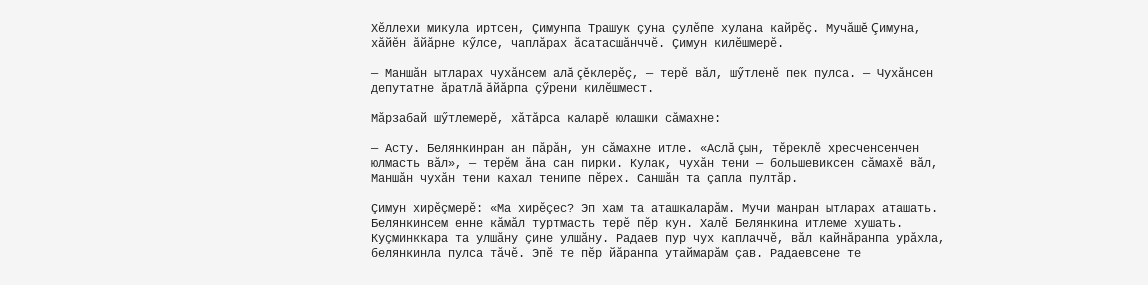Хĕллехи микула иртсен, Çимунпа Трашук çуна çулĕпе хулана кайрĕç. Мучăшĕ Çимуна, хăйĕн ăйăрне кӳлсе, чаплăрах ăсатасшăнччĕ. Çимун килĕшмерĕ.

— Маншăн ытларах чухăнсем алă çĕклерĕç, — терĕ вăл, шӳтленĕ пек пулса. — Чухăнсен депутатне ăратлă ăйăрпа çӳрени килĕшмест.

Мăрзабай шӳтлемерĕ, хăтăрса каларĕ юлашки сăмахне:

— Асту. Белянкинран ан пăрăн, ун сăмахне итле. «Аслă çын, тĕреклĕ хресченсенчен юлмасть вăл», — терĕм ăна сан пирки. Кулак, чухăн тени — большевиксен сăмахĕ вăл, Маншăн чухăн тени кахал тенипе пĕрех. Саншăн та çапла пултăр.

Çимун хирĕçмерĕ: «Ма хирĕçес? Эп хам та аташкаларăм. Мучи манран ытларах аташать. Белянкинсем енне кăмăл туртмасть терĕ пĕр кун. Халĕ Белянкина итлеме хушать. Куçминккара та улшăну çине улшăну. Радаев пур чух каплаччĕ, вăл кайнăранпа урăхла, белянкинла пулса тăчĕ. Эпĕ те пĕр йăранпа утаймарăм çав. Радаевсене те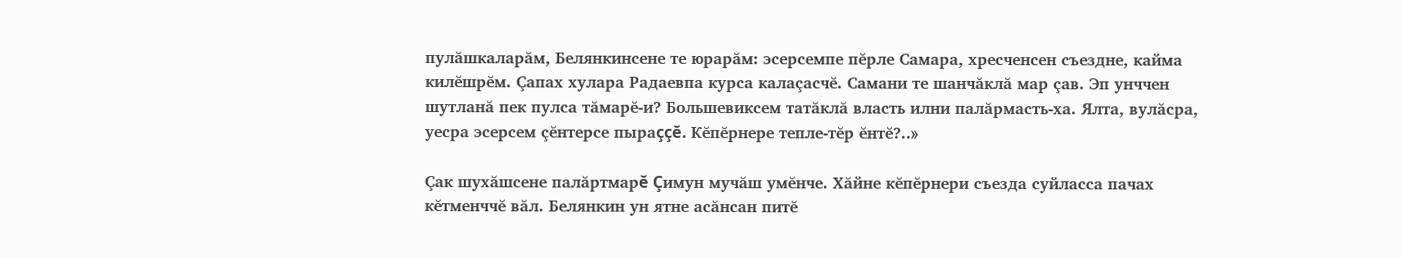пулăшкаларăм, Белянкинсене те юрарăм: эсерсемпе пĕрле Самара, хресченсен съездне, кайма килĕшрĕм. Çапах хулара Радаевпа курса калаçасчĕ. Самани те шанчăклă мар çав. Эп унччен шутланă пек пулса тăмарĕ-и? Большевиксем татăклă власть илни палăрмасть-ха. Ялта, вулăсра, уесра эсерсем çĕнтерсе пыраççĕ. Кĕпĕрнере тепле-тĕр ĕнтĕ?..»

Çак шухăшсене палăртмарĕ Çимун мучăш умĕнче. Хăйне кĕпĕрнери съезда суйласса пачах кĕтменччĕ вăл. Белянкин ун ятне асăнсан питĕ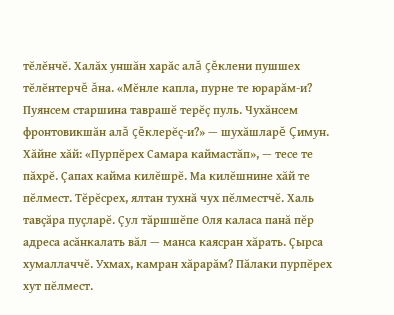тĕлĕнчĕ. Халăх уншăн харăс алă çĕклени пушшех тĕлĕнтерчĕ ăна. «Мĕнле капла, пурне те юрарăм-и? Пуянсем старшина таврашĕ терĕç пуль. Чухăнсем фронтовикшăн алă çĕклерĕç-и?» — шухăшларĕ Çимун. Хăйне хăй: «Пурпĕрех Самара каймастăп», — тесе те пăхрĕ. Çапах кайма килĕшрĕ. Ма килĕшнине хăй те пĕлмест. Тĕрĕсрех, ялтан тухнă чух пĕлместчĕ. Халь тавçăра пуçларĕ. Çул тăршшĕпе Оля каласа панă пĕр адреса асăнкалать вăл — манса каясран хăрать. Çырса хумаллаччĕ. Ухмах, камран хăрарăм? Пăлаки пурпĕрех хут пĕлмест.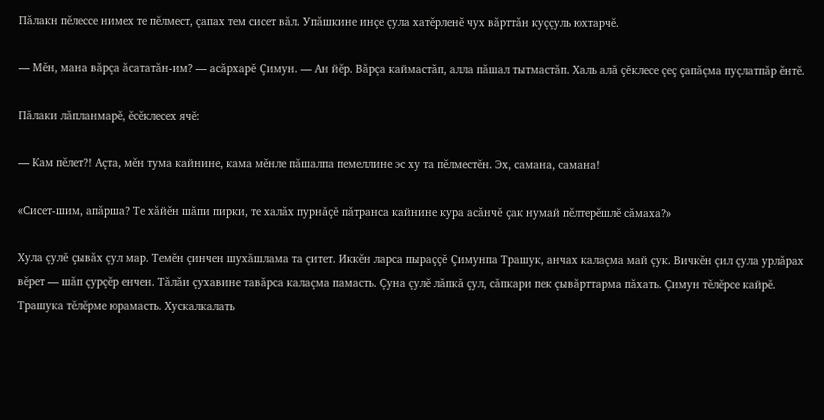Пăлакн пĕлессе нимех те пĕлмест, çапах тем сисет вăл. Упăшкине инçе çула хатĕрленĕ чух вăрттăн куççуль юхтарчĕ.

— Мĕн, мана вăрçа ăсататăн-им? — асăрхарĕ Çимун. — Ан йĕр. Вăрçа каймастăп, алла пăшал тытмастăп. Халь алă çĕклесе çеç çапăçма пуçлатпăр ĕнтĕ.

Пăлаки лăпланмарĕ, ĕсĕклесех ячĕ:

— Кам пĕлет?! Аçта, мĕн тума кайнине, кама мĕнле пăшалпа пемеллине эс ху та пĕлместĕн. Эх, самана, самана!

«Сисет-шим, апăрша? Те хăйĕн шăпи пирки, те халăх пурнăçĕ пăтранса кайнине кура асăнчĕ çак нумай пĕлтерĕшлĕ сăмаха?»

Хула çулĕ çывăх çул мар. Темĕн çинчен шухăшлама та çитет. Иккĕн ларса пыраççĕ Çимунпа Трашук, анчах калаçма май çук. Вичкĕн çил çула урлăрах вĕрет — шăп çурçĕр енчен. Тăлăи çухавине тавăрса калаçма памасть. Çуна çулĕ лăпкă çул, сăпкари пек çывăрттарма пăхать. Çимун тĕлĕрсе кайрĕ. Трашука тĕлĕрме юрамасть. Хускалкалать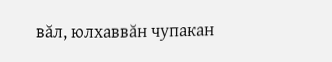вăл, юлхаввăн чупакан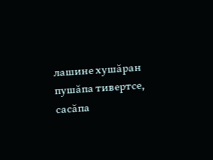лашине хушăран пушăпа тивертсе, сасăпа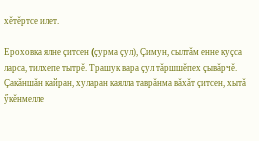хĕтĕртсе илет.

Ероховка ялне çитсен (çурма çул), Çимун, сылтăм енне куçса ларса, тилхепе тытрĕ. Трашук вара çул тăршшĕпех çывăрчĕ. Çакăншăн кайран, хуларан каялла таврăнма вăхăт çитсен, хытă ӳкĕнмелле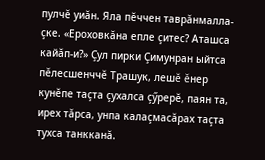пулчĕ уиăн. Яла пĕччен таврăнмалла-çке. «Ероховкăна епле çитес? Аташса кайăп-и?» Çул пирки Çимунран ыйтса пĕлесшенччĕ Трашук, лешĕ ĕнер кунĕпе таçта çухалса çӳрерĕ, паян та, ирех тăрса, унпа калаçмасăрах таçта тухса танкканă.